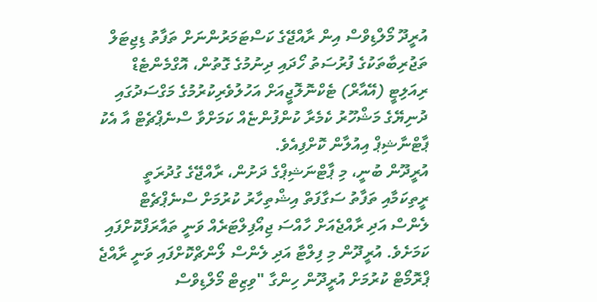އުރީދޫ މޯލްޑިވްސް އިން ރާއްޖޭގެ ކަސްޓަމަރުންނަށް ތަފާތު ޑިޖިޓަލް ތަޖުރިބާތަކުގެ ފުރުސަތު ހޯދައި ދިނުމުގެ ގޮތުން، އޮގްމެންޓެޑް ރިއަލިޓީ (އޭއާރް) ޓެކްނޮލޮޖީއަށް އަހުލުވެރިކުރުމުގެ މަގްސަދުގައި ދުނިޔޭގެ މަޝްހޫރު ކެމެރާ ކުންފުންޏެއް ކަމަށްވާ ސްނެޕްޗެޓް އާ އެކު ޕާޓްނާޝިޕް އިއުލާން ކޮށްފިއެވެ.
އުރީދޫން ބުނީ، މި ޕާޓްނަޝިޕްގެ ދަށުން، ރާއްޖޭގެ ގުދުރަތީ ރީތިކަމާއި ތަފާތު ސަގާފަތް އިޝްތިހާރު ކުރުމަށް ސްނެޕްޗެޓް ލެންސް އަދި ރާއްޖެއަށް ހާއްސަ ޖިއޯފިލްޓަރެއް ވަނީ ތައާރަފްކޮށްފައި ކަމަށެވެ. އުރީދޫން މި ފިލްޓާ އަދި ލެންސް ލޯންޗްކޮށްފައި ވަނީ ރާއްޖެ ޕްރޮމޯޓް ކުރުމަށް އުރީދޫން ހިންގާ "ވިޒިޓް މޯލްޑިވްސް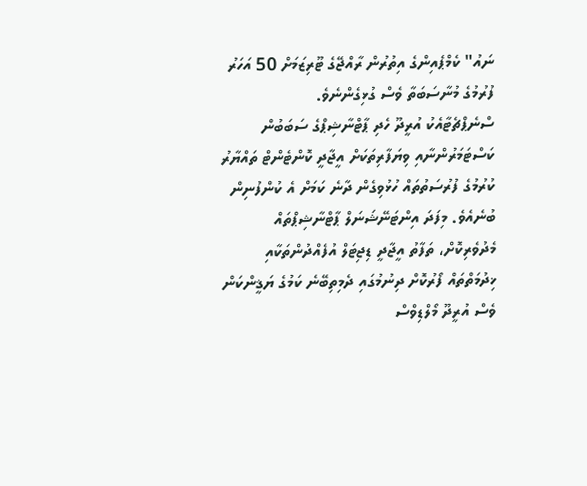ނައު" ކެމްޕެއިންގެ އިތުރުން ރާއްޖޭގެ ޓޫރިޒަމަށް 50 އަހަރު ފުރުމުގެ މުނާސަބަތާ ވެސް ގުޅިގެންނެވެ.
ސްނެޕްޗެޓާއެކު އުރީދޫ ހެދި ޕާޓްނާޝިޕްގެ ސަބަބުން ކަސްޓަމަރުންނާއި ވިޔަފާރިތަކަށް އީޖާދީ ކޮންޓެންޓް ތައްޔާރު ކުރުމުގެ ފުރުސަތުތައް ހުޅުވިގެން ދާނެ ކަމަށް އެ ކުންފުނިން ބުނެއެވެ. މިފަދަ އިންޓަނޭޝަނަލް ޕާޓްނާޝިޕްތައް މެދުވެރިކޮށް، ތަފާތު އީޖާދީ ޑިޖިޓަލް އުފެއްދުންތަކާއި ޚިދުމަތްތައް ފޯރުކޮށް ދިނުމުގައި ދެމިތިބޭނެ ކަމުގެ ޔަޤީންކަން ވެސް އުރީދޫ މޯލްޑިވްސް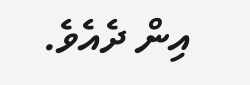އިން ދެއެވެ.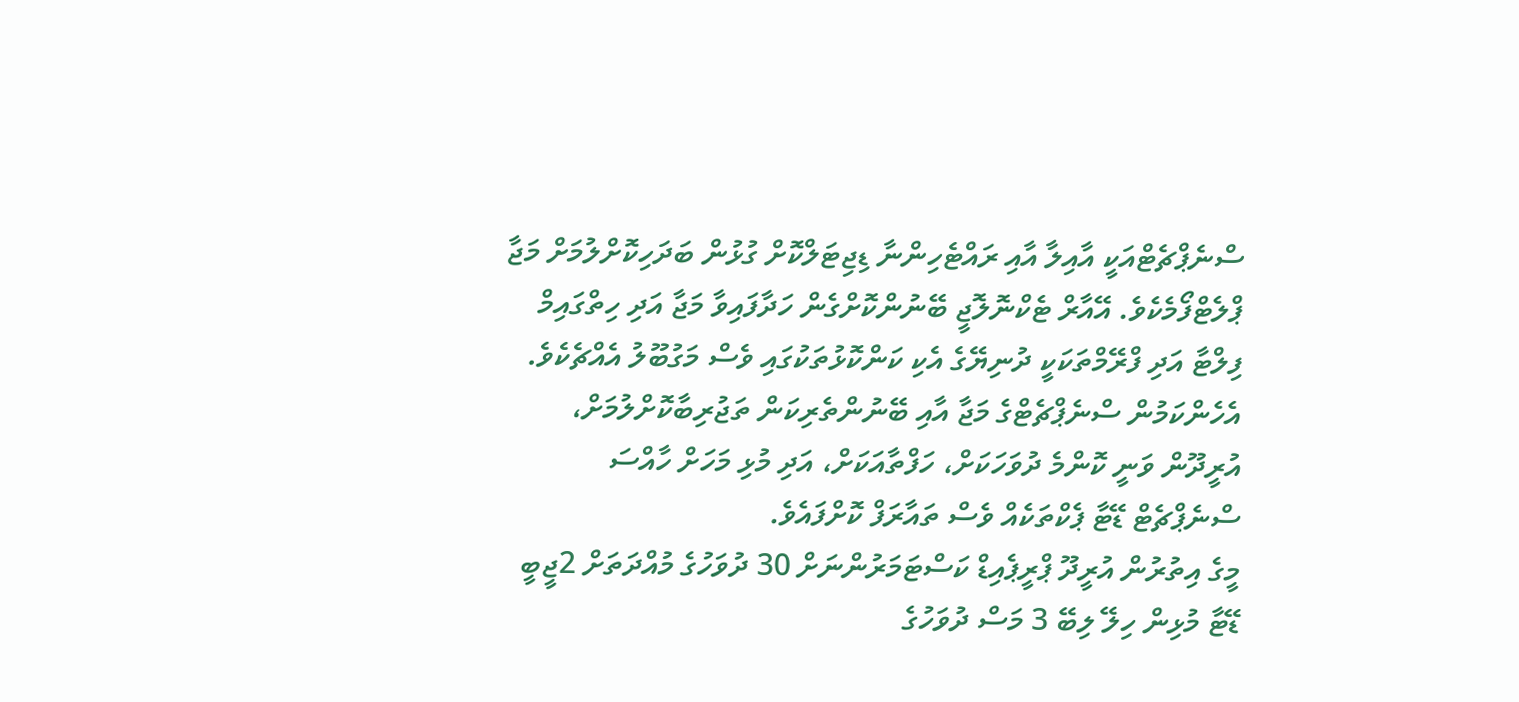ސްނެޕްޗެޓްއަކީ އާއިލާ އާއި ރައްޓެހިންނާ ޑިޖިޓަލްކޮށް ގުޅުން ބަދަހިކޮށްލުމަށް މަޖާ ޕްލެޓްފޯމެކެވެ. އޭއާރް ޓެކްނޮލޮޖީ ބޭނުންކޮށްގެން ހަދާފައިވާ މަޖާ އަދި ހިތްގައިމް ފިލްޓާ އަދި ފްރޭމްތަކަކީ ދުނިޔޭގެ އެކި ކަންކޮޅުތަކުގައި ވެސް މަގުބޫލު އެއްޗެކެވެ. އެހެންކަމުން ސްނެޕްޗެޓްގެ މަޖާ އާއި ބޭނުންތެރިކަން ތަޖުރިބާކޮށްލުމަށް، އުރީދޫން ވަނީ ކޮންމެ ދުވަހަކަށް، ހަފްތާއަކަށް، އަދި މުޅި މަހަށް ހާއްސަ ސްނެޕްޗެޓް ޑޭޓާ ޕެކްތަކެއް ވެސް ތައާރަފް ކޮށްފައެވެ.
މީގެ އިތުރުން އުރީދޫ ޕްރީޕެއިޑް ކަސްޓަމަރުންނަށް 30 ދުވަހުގެ މުއްދަތަށް 2ޖީބީ ޑޭޓާ މުޅިން ހިލޭ ލިބޭ 3 މަސް ދުވަހުގެ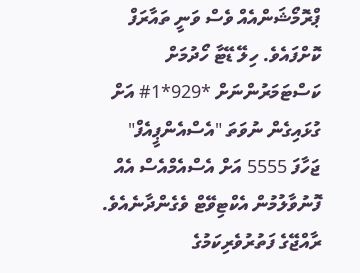ޕްރޮމޯޝަންއެއް ވެސް ވަނީ ތައާރަފް ކޮށްފައެވެ. ހިލޭ ޑޭޓާ ހޯދުމަށް ކަސްޓަމަރުންނަށް *929*1# އަށް ގުޅައިގެން ނުވަތަ "އެސްއެންޕީއެފް" ޖަހާފަ 5555 އަށް އެސްއެމްއެސް އެއް ފޮނުވާލުމުން އެކްޓިވޭޓް ވެގެންދާނެއެވެ.
ރާއްޖޭގެ ފަތުރުވެރިކަމުގެ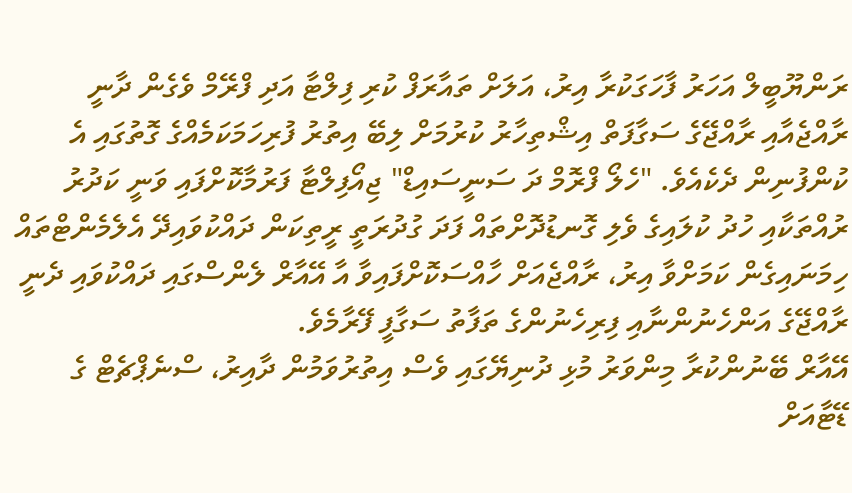ރަންޔޫބީލް އަހަރު ފާހަގަކުރާ އިރު، އަލަށް ތައާރަފް ކުރި ފިލްޓާ އަދި ފްރޭމް ވެގެން ދާނީ ރާއްޖެއާއި ރާއްޖޭގެ ސަގާފަތް އިޝްތިހާރު ކުރުމަށް ލިބޭ އިތުރު ފުރިހަމަކަމެއްގެ ގޮތުގައި އެ ކުންފުނިން ދެކެއެވެ. "ހެލޯ ފްރޮމް ދަ ސަނީސައިޑް" ޖިއޯފިލްޓާ ފަރުމާކޮށްފައި ވަނީ ކަދުރު ރުއްތަކާއި ހުދު ކުލައިގެ ވެލި ގޮނޑުދޮށްތައް ފަދަ ގުދުރަތީ ރީތިކަން ދައްކުވައިދޭ އެލެމެންޓްތައް ހިމަނައިގެން ކަމަށްވާ އިރު، ރާއްޖެއަށް ހާއްސަކޮށްފައިވާ އާ އޭއާރް ލެންސްގައި ދައްކުވައި ދެނީ ރާއްޖޭގެ އަންހެނުންނާއި ފިރިހެނުންގެ ތަފާތު ސަގާފީ ފޭރާމެވެ.
އޭއާރް ބޭނުންކުރާ މިންވަރު މުޅި ދުނިޔޭގައި ވެސް އިތުރުވަމުން ދާއިރު، ސްނެޕްޗެޓް ގެ ޑޭޓާއަށް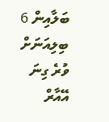ބަލާއިން 6 ބިލިއަނަށް ވުރެ ގިނަ އޭއާރް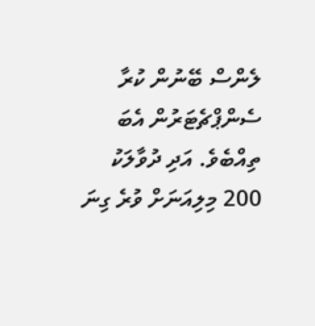ލެންސް ބޭނުން ކުރާ ސެންޕްޗެޓަރުން އެބަ ތިއްބެވެ. އަދި ދުވާލަކު 200 މިލިއަނަށް ވުރެ ގިނަ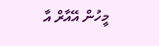މީހުން އޭއާރް އާ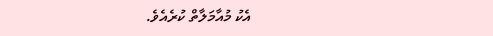އެކު މުއާމަލާތް ކުރެއެވެ.